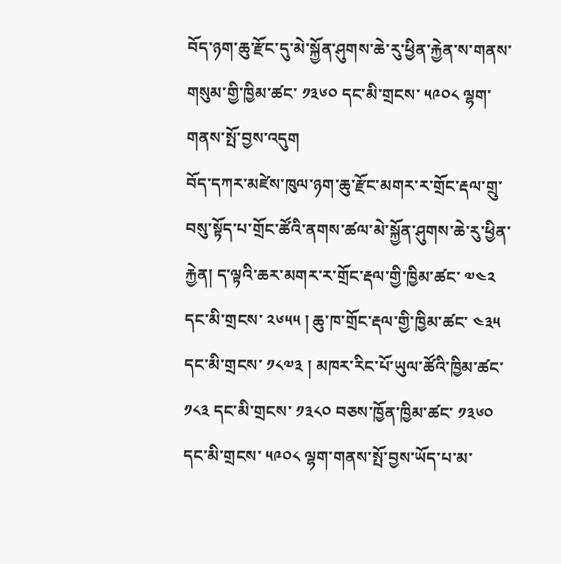བོད་ཉག་ཆུ་རྫོང་དུ་མེ་སྐྱོན་ཤུགས་ཆེ་རུ་ཕྱིན་རྐྱེན་ས་གནས་གསུམ་གྱི་ཁྱིམ་ཚང་ ༡༣༦༠ དང་མི་གྲངས་ ༥༩༠༨ ལྷག་གནས་སྤོ་བྱས་འདུག
བོད་དཀར་མཛེས་ཁུལ་ཉག་ཆུ་རྫོང་མགར་ར་གྲོང་རྡལ་གྲུ་བསུ་སྟོད་པ་གྲོང་ཚོའི་ནགས་ཚལ་མེ་སྐྱོན་ཤུགས་ཆེ་རུ་ཕྱིན་རྐྱེན། ད་ལྟའི་ཆར་མགར་ར་གྲོང་རྡལ་གྱི་ཁྱིམ་ཚང་ ༧༤༢ དང་མི་གྲངས་ ༢༦༥༥ ། ཆུ་ཁ་གྲོང་རྡལ་གྱི་ཁྱིམ་ཚང་ ༤༣༥ དང་མི་གྲངས་ ༡༨༧༣ ། མཁར་རིང་པོ་ཡུལ་ཚོའི་ཁྱིམ་ཚང་ ༡༨༣ དང་མི་གྲངས་ ༡༣༨༠ བཅས་ཁྱོན་ཁྱིམ་ཚང་ ༡༣༦༠ དང་མི་གྲངས་ ༥༩༠༨ ལྷག་གནས་སྤོ་བྱས་ཡོད་པ་མ་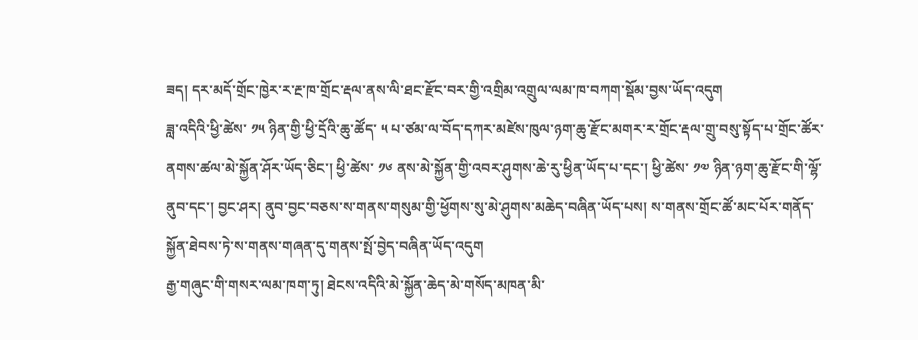ཟད། དར་མདོ་གྲོང་ཁྱེར་ར་རྔ་ཁ་གྲོང་རྡལ་ནས་ལི་ཐང་རྫོང་བར་གྱི་འགྲིམ་འགྲུལ་ལམ་ཁ་བཀག་སྡོམ་བྱས་ཡོད་འདུག
ཟླ་འདིའི་ཕྱི་ཚེས་ ༡༥ ཉིན་གྱི་ཕྱི་དྲོའི་ཆུ་ཚོད་ ༥ པ་ཙམ་ལ་བོད་དཀར་མཛེས་ཁུལ་ཉག་ཆུ་རྫོང་མགར་ར་གྲོང་རྡལ་གྲུ་བསུ་སྟོད་པ་གྲོང་ཚོར་ནགས་ཚལ་མེ་སྐྱོན་ཤོར་ཡོད་ཅིང་། ཕྱི་ཚེས་ ༡༦ ནས་མེ་སྐྱོན་གྱི་འབར་ཤུགས་ཆེ་རུ་ཕྱིན་ཡོད་པ་དང་། ཕྱི་ཚེས་ ༡༧ ཉིན་ཉག་ཆུ་རྫོང་གི་ལྷོ་ནུབ་དང་། བྱང་ཤར། ནུབ་བྱང་བཅས་ས་གནས་གསུམ་གྱི་ཕྱོགས་སུ་མེ་ཤུགས་མཆེད་བཞིན་ཡོད་པས། ས་གནས་གྲོང་ཚོ་མང་པོར་གནོད་སྐྱོན་ཐེབས་ཏེ་ས་གནས་གཞན་དུ་གནས་སྤོ་བྱེད་བཞིན་ཡོད་འདུག
རྒྱ་གཞུང་གི་གསར་ལམ་ཁག་ཏུ། ཐེངས་འདིའི་མེ་སྐྱོན་ཆེད་མེ་གསོད་མཁན་མི་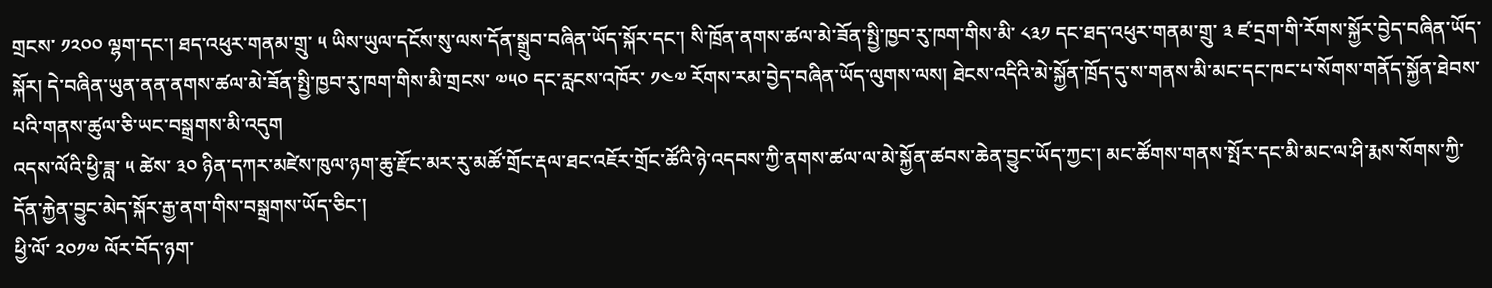གྲངས་ ༡༢༠༠ ལྷག་དང་། ཐད་འཕུར་གནམ་གྲུ་ ༥ ཡིས་ཡུལ་དངོས་སུ་ལས་དོན་སྒྲུབ་བཞིན་ཡོད་སྐོར་དང་། སི་ཁྲོན་ནགས་ཚལ་མེ་ཟོན་སྤྱི་ཁྱབ་རུ་ཁག་གིས་མི་ ༨༣༡ དང་ཐད་འཕུར་གནམ་གྲུ་ ༣ ཛ་དྲག་གི་རོགས་སྐྱོར་བྱེད་བཞིན་ཡོད་སྐོར། དེ་བཞིན་ཡུན་ནན་ནགས་ཚལ་མེ་ཟོན་སྤྱི་ཁྱབ་རུ་ཁག་གིས་མི་གྲངས་ ༧༥༠ དང་རླངས་འཁོར་ ༡༤༧ རོགས་རམ་བྱེད་བཞིན་ཡོད་ལུགས་ལས། ཐེངས་འདིའི་མེ་སྐྱོན་ཁྲོད་དུ་ས་གནས་མི་མང་དང་ཁང་པ་སོགས་གནོད་སྐྱོན་ཐེབས་པའི་གནས་ཚུལ་ཅི་ཡང་བསྒྲགས་མི་འདུག
འདས་ལོའི་ཕྱི་ཟླ་ ༥ ཚེས་ ༣༠ ཉིན་དཀར་མཛེས་ཁུལ་ཉག་ཆུ་རྫོང་མར་རུ་མཚོ་གྲོང་རྡལ་ཐང་འཇོར་གྲོང་ཚོའི་ཉེ་འདབས་ཀྱི་ནགས་ཚལ་ལ་མེ་སྐྱོན་ཚབས་ཆེན་བྱུང་ཡོད་ཀྱང་། མང་ཚོགས་གནས་སྤོར་དང་མི་མང་ལ་ཤི་རྨས་སོགས་ཀྱི་དོན་རྐྱེན་བྱུང་མེད་སྐོར་རྒྱ་ནག་གིས་བསྒྲགས་ཡོད་ཅིང་།
ཕྱི་ལོ་ ༢༠༡༧ ལོར་བོད་ཉག་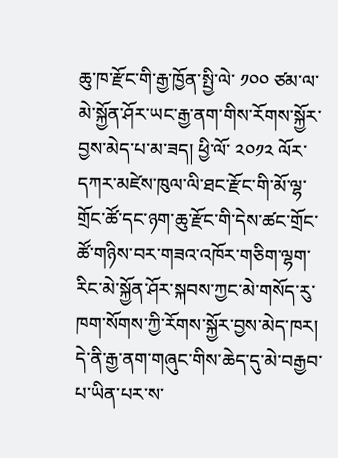ཆུ་ཁ་རྫོང་གི་རྒྱ་ཁྱོན་སྤྱི་ལེ་ ༡༠༠ ཙམ་ལ་མེ་སྐྱོན་ཤོར་ཡང་རྒྱ་ནག་གིས་རོགས་སྐྱོར་བྱས་མེད་པ་མ་ཟད། ཕྱི་ལོ་ ༢༠༡༢ ལོར་དཀར་མཛེས་ཁུལ་ལི་ཐང་རྫོང་གི་མོ་ལྷ་གྲོང་ཚོ་དང་ཉག་ཆུ་རྫོང་གི་དེས་ཚང་གྲོང་ཚོ་གཉིས་བར་གཟའ་འཁོར་གཅིག་ལྷག་རིང་མེ་སྐྱོན་ཤོར་སྐབས་ཀྱང་མེ་གསོད་རུ་ཁག་སོགས་ཀྱི་རོགས་སྐྱོར་བྱས་མེད་ཁར། དེ་ནི་རྒྱ་ནག་གཞུང་གིས་ཆེད་དུ་མེ་བརྒྱབ་པ་ཡིན་པར་ས་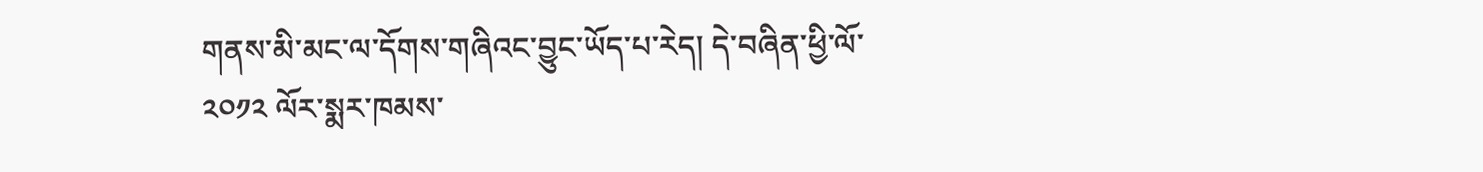གནས་མི་མང་ལ་དོགས་གཞིའང་བྱུང་ཡོད་པ་རེད། དེ་བཞིན་ཕྱི་ལོ་ ༢༠༡༢ ལོར་སྨར་ཁམས་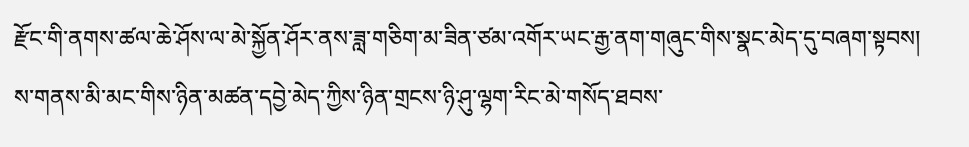རྫོང་གི་ནགས་ཚལ་ཆེ་ཤོས་ལ་མེ་སྐྱོན་ཤོར་ནས་ཟླ་གཅིག་མ་ཟིན་ཙམ་འགོར་ཡང་རྒྱ་ནག་གཞུང་གིས་སྣང་མེད་དུ་བཞག་སྟབས། ས་གནས་མི་མང་གིས་ཉིན་མཚན་དབྱེ་མེད་ཀྱིས་ཉིན་གྲངས་ཉི་ཤུ་ལྷག་རིང་མེ་གསོད་ཐབས་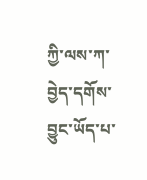ཀྱི་ལས་ཀ་བྱེད་དགོས་བྱུང་ཡོད་པ་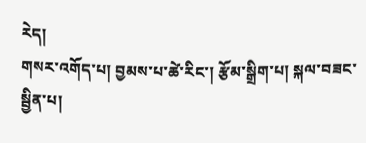རེད།
གསར་འགོད་པ། བྱམས་པ་ཚེ་རིང་། རྩོམ་སྒྲིག་པ། སྐལ་བཟང་སྦྱིན་པ།